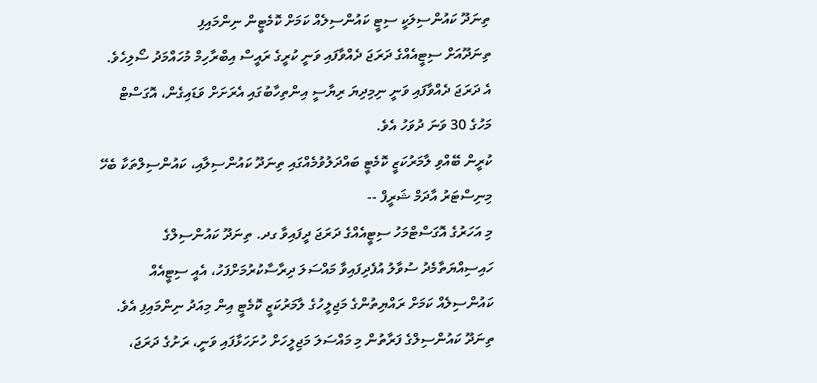ތިނަދޫ ކައުންސިލަކީ ސިޓީ ކައުންސިލެއް ކަމަށް ކޮމެޓީން ނިންމައިފި
ތިނަދޫއަށް ސިޓީއެއްގެ ދަރަޖަ ދެއްވާފައި ވަނީ ކުރީގެ ރައީސް އިބްރާހިމް މުހައްމަދު ސޯލިހެވެ. އެ ދަރަޖަ ދެއްވާފައި ވަނީ ނިމިދިޔަ ރިޔާސީ އިންތިހާބުގައި އެރަށަށް ވަޑައިގެން، އޮގަސްޓް މަހުގެ 30 ވަނަ ދުވަހު އެވެ.
ކުރީން ބޭއްވި ލާމަރުކަޒީ ކޮމެޓީ ބައްދަލުވުމެއްގައި ތިނަދޫ ކައުންސިލާއި، ކައުންސިލްތަކާ ބެހޭ މިނިސްޓަރު އާދަމް ޝަރީފް --
މި އަހަރުގެ އޮގަސްޓްމަހު ސިޓީއެއްގެ ދަރަޖަ ދީފައިވާ ގދ. ތިނަދޫ ކައުންސިލްގެ ހައިސިއްޔަތާމެދު ސުވާލު އުފެދިފައިވާ މައްސަލަ ދިރާސާކުރުމަށްފަހު، އެއީ ސިޓީއެއް ކައުންސިލެއް ކަމަށް ރައްޔިތުންގެ މަޖިލީހުގެ ލާމަރުކަޒީ ކޮމެޓީ އިން މިއަދު ނިންމައިފި އެވެ.
ތިނަދޫ ކައުންސިލްގެ ފަރާތުން މި މައްސަލަ މަޖިލީހަށް ހުށަހަޅާފައި ވަނީ، ރަށުގެ ދަރަޖަ،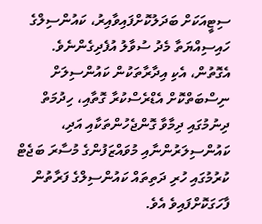ސިޓީއަކަށް ބަދަލުކޮށްފައިވާއިރު، ކައުންސިލްގެ ހައިސިއްޔަތާ މެދު ސުވާލު އުފެދިގެންނެވެ. އެގޮތުން، އެކި އިދާރާތަކުން ކައުންސިލަށް ނިސްބަތްކޮށް އެޑްރެސްކުރާ ގޮތާއި، ހިދުމަތް ދިނުމުގައި ދިމާވާ ގޮންޖެހުންތަކާއި އަދި، ކައުންސިލަރުންނާއި މުވައްޒަފުންގެ މުސާރަ ބަޖެޓް ކުރުމުގައި ހުރި ދަތިތައް ކައުންސިލްގެ ފަރާތުން ފާހަގަކޮށްފައިވެ އެވެ.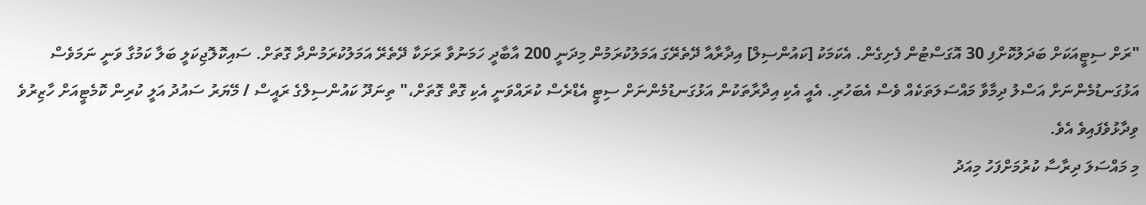"ރަށް ސިޓީއަކަށް ބަދަލުކޮށްފި 30 އޮގަސްޓުން ފެށިގެން. އެކަމަކު [ކައުންސިލް] އިދާރާއާ ދޭތެރޭގަ އަމަލުކުރަމުން މިދަނީ 200 އާބާދީ ހަމަނުވާ ރަށަކާ ދޭތެރޭ އަމަލުކުރަމުންދާ ގޮތަށް. ސައިކޮލޮޖިކަލީ ބަލާ ކަމުގާ ވަނީ ނަމަވެސް އަޅުގަނޑުމެންނަށް އަސްލު ދިމާވާ މައްސަލަތަކެއް ވެސް އެބަހުރި. އެއީ އެކި އިދާރާތަކުން އަޅުގަނޑުމެންނަށް ސިޓީ އެޑްރެސް ކުރައްވަނީ އެކި ގޮތް ގޮތަށް،" ތިނަދޫ ކައުންސިލްގެ ރައީސް / މޭޔަރު ސައުދު އަލީ ކުރިން ކޮމެޓީއަށް ހާޒިރުވެ ވިދާޅުވެފައިވެ އެވެ.
މި މައްސަލަ ދިރާސާ ކުރުމަށްފަހު މިއަދު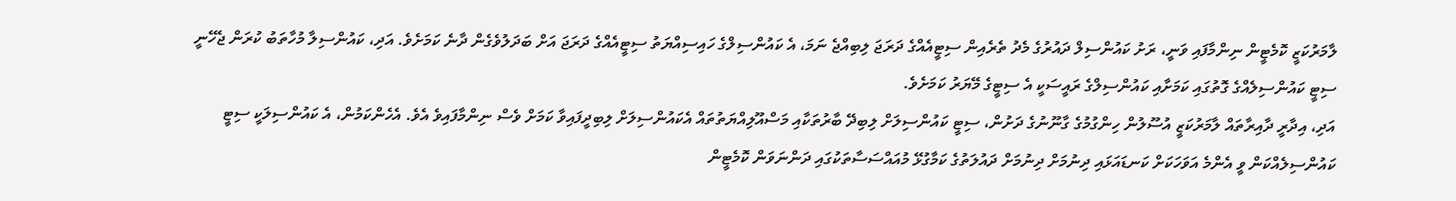ލާމަރުކަޒީ ކޮމެޓީން ނިންމާފައި ވަނީ، ރަށު ކައުންސިލް ދައުރުގެ މެދު ތެރެއިން ސިޓީއެއްގެ ދަރަޖަ ލިބިއްޖެ ނަމަ، އެ ކައުންސިލްގެ ހައިސިއްޔަތު ސިޓީއެއްގެ ދަރަޖަ އަށް ބަދަލުވެގެން ދާނެ ކަމަށެވެ. އަދި، ކައުންސިލާ މުހާތަބު ކުރަން ޖެހޭނީ ސިޓީ ކައުންސިލެއްގެ ގޮތުގައި ކަމަށާއި ކައުންސިލްގެ ރައީސަކީ އެ ސިޓީގެ މޭޔަރު ކަމަށެވެ.
އަދި، އިދާރީ ދާއިރާތައް ލާމަރުކަޒީ އުސޫލުން ހިންގުމުގެ ގާނޫނުގެ ދަށުން، ސިޓީ ކައުންސިލަށް ލިބިދޭ ބާރުތަކާއި މަސްއޫލިއްޔަތުތައް އެކައުންސިލަށް ލިބިދީފައިވާ ކަމަށް ވެސް ނިންމާފައިވެ އެވެ. އެހެންކަމުން، އެ ކައުންސިލަކީ ސިޓީ ކައުންސިލެއްކަން ވީ އެންމެ އަވަހަކަށް ކަނޑައަޅައި ދިނުމަށް ދިނުމަށް ދައުލަތުގެ ކަމާގުޅޭ މުއައްސަސާތަކުގައި ދަންނަވަން ކޮމެޓީން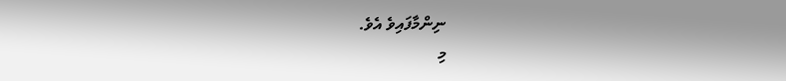ނިންމާފައިވެ އެވެ.
މި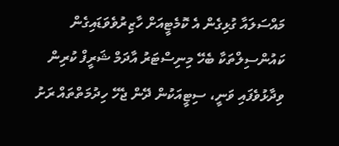މައްސަލައާ ގުޅިގެން އެ ކޮމެޓީއަށް ހާޒިރުވެވަޑައިގެން ކައުންސިލްތަކާ ބެހޭ މިނިސްޓަރު އާދަމް ޝަރީފް ކުރިން ވިދާޅުވެފައި ވަނީ، ސިޓީއަކުން ދޭން ޖެހޭ ހިދުމަތްތައް ރަށު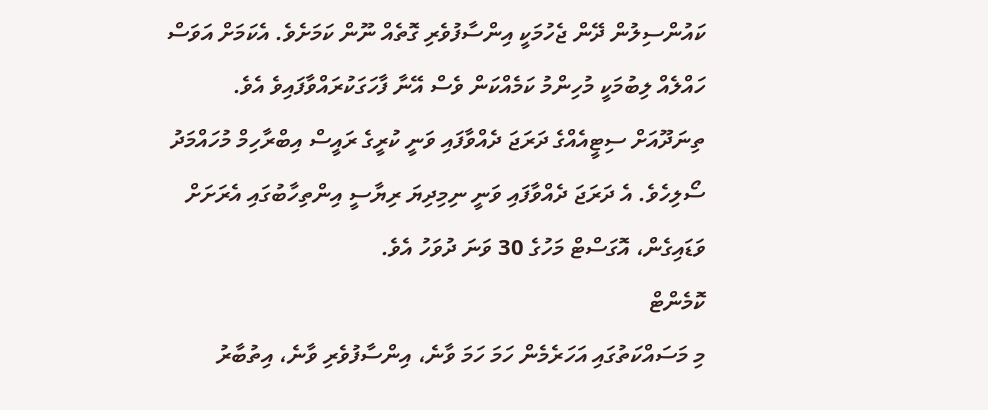ކައުންސިލުން ދޭން ޖެހުމަކީ އިންސާފުވެރި ގޮތެއް ނޫން ކަމަށެވެ. އެކަމަށް އަވަސް ހައްލެއް ލިބުމަކީ މުހިންމު ކަމެއްކަން ވެސް އޭނާ ފާހަގަކުރައްވާފައިވެ އެވެ.
ތިނަދޫއަށް ސިޓީއެއްގެ ދަރަޖަ ދެއްވާފައި ވަނީ ކުރީގެ ރައީސް އިބްރާހިމް މުހައްމަދު ސޯލިހެވެ. އެ ދަރަޖަ ދެއްވާފައި ވަނީ ނިމިދިޔަ ރިޔާސީ އިންތިހާބުގައި އެރަށަށް ވަޑައިގެން، އޮގަސްޓް މަހުގެ 30 ވަނަ ދުވަހު އެވެ.
ކޮމެންޓް
މި މަސައްކަތުގައި އަހަރެމެން ހަމަ ހަމަ ވާނެ، އިންސާފުވެރި ވާނެ، އިތުބާރު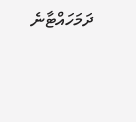ދަމަހައްޓާނެ